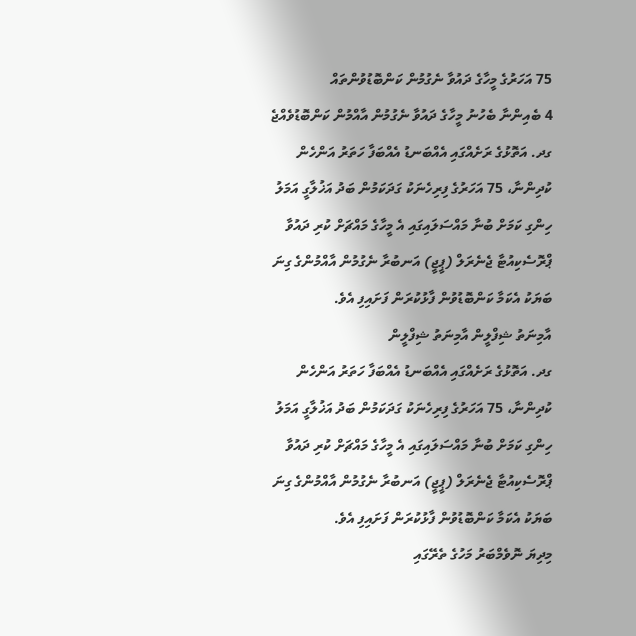75 އަހަރުގެ މީހާގެ ދައުވާ ނެގުމުން ކަންބޮޑުވުންތައް
4 ބެއިންނާ ބެހުނު މީހާގެ ދައުވާ ނެގުމުން އާއްމުން ކަންބޮޑުވެއްޖެ
ގދ. އަތޮޅުގެ ރަށެއްގައި އެއްބަނޑު އެއްބަފާ ހަތަރު އަންހެން ކުދިންނާ، 75 އަހަރުގެ ފިރިހެނަކު ގަދަކަމުން ބަދު އަޚުލާގީ އަމަލު ހިންގި ކަމަށް ބުނާ މައްސަލައިގައި އެ މީހާގެ މައްޗަށް ކުރި ދައުވާ ޕްރޮސެކިއުޓާ ޖެނެރަލް (ޕީޖީ) އަނބުރާ ނެގުމުން އާއްމުންގެ ގިނަ ބަޔަކު އެކަމާ ކަންބޮޑުވުން ފާޅުކުރަން ފަށައިފި އެވެ.
އާމިނަތު ޝިފްލީން އާމިނަތު ޝިފްލީން
ގދ. އަތޮޅުގެ ރަށެއްގައި އެއްބަނޑު އެއްބަފާ ހަތަރު އަންހެން ކުދިންނާ، 75 އަހަރުގެ ފިރިހެނަކު ގަދަކަމުން ބަދު އަޚުލާގީ އަމަލު ހިންގި ކަމަށް ބުނާ މައްސަލައިގައި އެ މީހާގެ މައްޗަށް ކުރި ދައުވާ ޕްރޮސެކިއުޓާ ޖެނެރަލް (ޕީޖީ) އަނބުރާ ނެގުމުން އާއްމުންގެ ގިނަ ބަޔަކު އެކަމާ ކަންބޮޑުވުން ފާޅުކުރަން ފަށައިފި އެވެ.
މިދިޔަ ނޮވެމްބަރު މަހުގެ ތެރޭގައި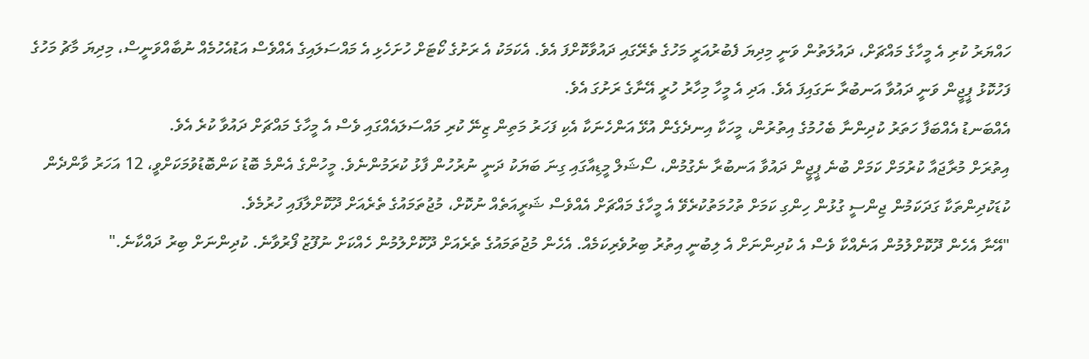ހައްޔަރު ކުރި އެ މީހާގެ މައްޗަށް، ދައުލަތުން ވަނީ މިދިޔަ ފެބުރުއަރީ މަހުގެ ތެރޭގައި ދައުވާކޮށްފަ އެވެ. އެކަމަކު އެ ރަށުގެ ކޯޓަށް ހުށަހެޅި އެ މައްސަލައިގެ އެއްވެސް އަޑުއެހުމެއް ނުބާއްވަނީސް، މިދިޔަ މާޗު މަހުގެ ފަހުކޮޅު ޕީޖީން ވަނީ ދައުވާ އަނބުރާ ނަގައިފަ އެވެ. އަދި އެ މީހާ މިހާރު ހުރީ އޭނާގެ ރަށުގަ އެވެ.
އެއްބަނޑު އެއްބަފާ ހަތަރު ކުދިންނާ ބެހުމުގެ އިތުރުން، މީހަކާ އިނދެގެން އުޅޭ އަންހެނަކާ އެކި ފަހަރު މަތިން ޒިނޭ ކުރި މައްސަލައެއްގައި ވެސް އެ މީހާގެ މައްޗަށް ދައުވާ ކުރެ އެވެ.
އިތުރަށް މުރާޖައާ ކުރުމަށް ކަމަށް ބުނެ ޕީޖީން ދައުވާ އަނބުރާ ނެގުމުން، ސޯޝަލް މީޑިއާގައި ގިނަ ބަޔަކު ދަނީ ނުރުހުން ފާޅު ކުރަމުންނެވެ. މީހުންގެ އެންމެ ބޮޑު ކަންބޮޑުވުމަކަށްވީ، 12 އަހަރު ވާންދެން ކުޑަކުދިންތަކާ ގަދަކަމުން ޖިންސީ ގުޅުން ހިންގި ކަމަށް ތުހުމަތުކުރެވޭ އެ މީހާގެ މައްޗަށް އެއްވެސް ޝަރީއަތެއް ނުކޮށް، މުޖުތަމައުގެ ތެރެއަށް ދޫކޮށްލާފައި ހުރުމެވެ.
"އޭނާ އެހެން ދޫކޮށްލުމުން އަނެއްކާ ވެސް އެ ކުދިންނަށް އެ ލިބުނީ އިތުރު ބިރުވެރިކަމެއް. އެހެން މުޖުތަމައުގެ ތެރެއަށް ދޫކޮށްލުމުން ހެއްކަށް ނުފޫޒު ފޯރުވާނެ. ކުދިންނަށް ބިރު ދައްކާނެ."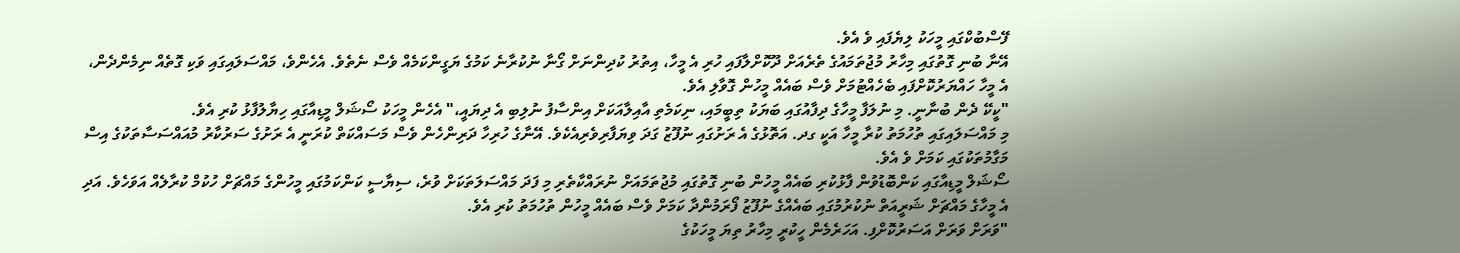ފޭސްބުކްގައި މީހަކު ލިޔެފައި ވެ އެވެ.
އޭނާ ބުނި ގޮތުގައި މިހާރު މުޖުތަމައުގެ ތެރެއަށް ދޫކޮށްލާފައި ހުރި އެ މީހާ، އިތުރު ކުދިންނަށް ގޯނާ ނުކުރާނެ ކަމުގެ ޔަގީންކަމެއް ވެސް ނެތެވެ. އެހެންވެ، މައްސަލައިގައި ވަކި ގޮތެއް ނިމެންދެން، އެ މީހާ ހައްޔަރުކޮށްފައި ބެހެއްޓުމަށް ވެސް ބައެއް މީހުން ގޮވާލި އެވެ.
"ކީކޭ ދެން ބުނާނީ. މި ނުލަފާ މީހާގެ ދިފާއުގައި ބަޔަކު ތިބީމައި، ނިކަމެތި އާއިލާއަކަށް އިންސާފު ނުލިބި އެ ދިޔައީ،" އެހެން މީހަކު ސޯޝަލް މީޑިއާގައި ހިޔާލުފާޅު ކުރި އެވެ.
މި މައްސަލައިގައި ތުހުމަތު ކުރާ މީހާ އަކީ ގދ. އަތޮޅުގެ އެ ރަށުގައި ނުފޫޒު ގަދަ ވިޔަފާރިވެރިއެކެވެ. އޭނާގެ ހުރިހާ ދަރިންހެން ވެސް މަސައްކަތް ކުރަނީ އެ ރަށުގެ ސަރުކާރު މުއައްސަސާތަކުގެ އިސް މަގާމުތަކުގައި ކަމަށް ވެ އެވެ.
ސޯޝަލް މީޑިއާގައި ކަންބޮޑުވުން ފާޅުކުރި ބައެއް މީހުން ބުނި ގޮތުގައި މުޖުތަމައަށް ނުރައްކާތެރި މި ފަދަ މައްސަލަތަކަށް ވުރެ، ސިޔާސީ ކަންކަމުގައި މީހުންގެ މައްޗަށް ހުކުމް ކުރާލެއް އަވަހެވެ. އަދި އެ މީހާގެ މައްޗަށް ޝަރީއަތް ނުކުރުމުގައި ބައެއްގެ ނުފޫޒު ފޯރަމުންދާ ކަމަށް ވެސް ބައެއް މީހުން ތުހުމަތު ކުރި އެވެ.
"ވަރަށް ވަރަށް އަސަރުކޮށްފި. އަހަރެމެން ހީކުރީ މިހާރު ތިޔަ މީހަކުގެ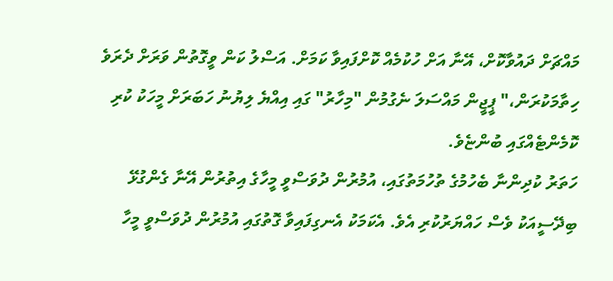މައްޗަށް ދައުވާކޮށް، އޭނާ އަށް ހުކުމެއް ކޮށްފައިވާ ކަމަށް. އަސްލު ކަން ވީގޮތުން ވަރަށް ދެރަވެ ހިތާމަކުރަން،" ޕީޖީން މައްސަލަ ނެގުމުން "މިހާރު" ގައި އިއްޔެ ލިޔުނު ހަބަރަށް މީހަކު ކުރި ކޮމެންޓެއްގައި ބުންޏެވެ.
ހަތަރު ކުދިންނާ ބެހުމުގެ ތުހުމަތުގައި، އުމުރުން ދުވަސްވީ މީހާގެ އިތުރުން އޭނާ ގެންގުޅޭ ބިދޭސީއަކު ވެސް ހައްޔަރުކުރި އެވެ. އެކަމަކު އެނގިފައިވާ ގޮތުގައި އުމުރުން ދުވަސްވީ މީހާ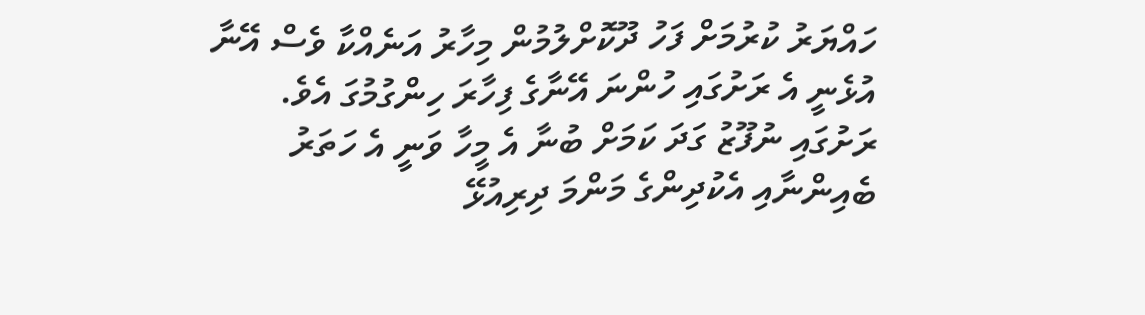ހައްޔަރު ކުރުމަށް ފަހު ދޫކޮށްލުމުން މިހާރު އަނެއްކާ ވެސް އޭނާ އުޅެނީ އެ ރަށުގައި ހުންނަ އޭނާގެ ފިހާރަ ހިންގުމުގަ އެވެ.
ރަށުގައި ނުފޫޒު ގަދަ ކަމަށް ބުނާ އެ މީހާ ވަނީ އެ ހަތަރު ބެއިންނާއި އެކުދިންގެ މަންމަ ދިރިއުޅޭ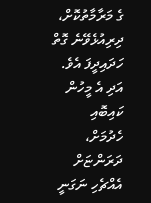ގެ މަރާމާތުކޮށް، ދިރިއުޅެވޭނެ ގޮތް ހަދައިދީފަ އެވެ. އަދި އެ މީހުން ކައިބޮއި ހެދުމަށް، ދަރަންޏަށް އެއްޗެހި ނަގަނީ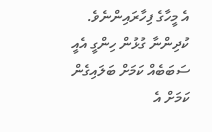އެ މީހާގެ ފިހާރައިންނެވެ. ކުދިންނާ ގުޅުން ހިންގީ އެއީ ސަބަބެއް ކަމަށް ބަލައިގެން ކަމަށް އެ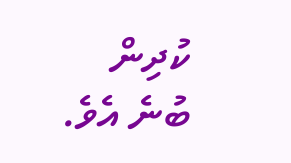ކުދިން ބުނެ އެވެ.